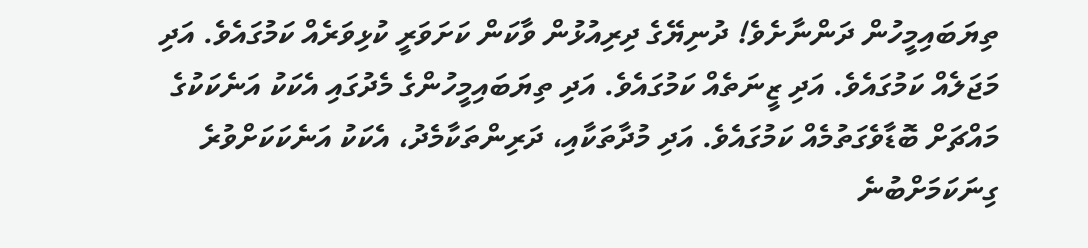ތިޔަބައިމީހުން ދަންނާށެވެ! ދުނިޔޭގެ ދިރިއުޅުން ވާކަން ކަށަވަރީ ކުޅިވަރެއް ކަމުގައެވެ. އަދި މަޖަލެއް ކަމުގައެވެ. އަދި ޒީނަތެއް ކަމުގައެވެ. އަދި ތިޔަބައިމީހުންގެ މެދުގައި އެކަކު އަނެކަކުގެ މައްޗަށް ބޮޑާވެގަތުމެއް ކަމުގައެވެ. އަދި މުދާތަކާއި، ދަރިންތަކާމެދު، އެކަކު އަނެކަކަށްވުރެ ގިނަކަމަށްބުނެ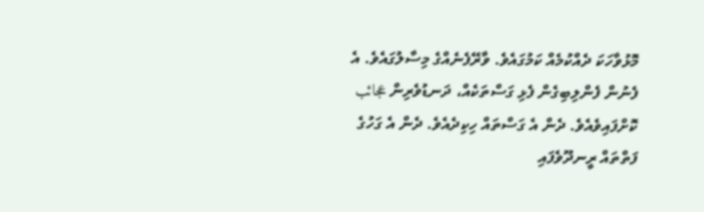މޮޅުވާހަކަ ދެއްކުމެއް ކަމުގައެވެ. ވާރޭފެނެއްގެ މިސާލުގައެވެ. އެ ފެނުން ފެންލިބިގެން ފެޅި ގަސްތަކެއް، ދަނޑުވެރިން عجائب ކޮށްފައިވެއެވެ. ދެން އެ ގަސްތައް ހިކިދެއެވެ. ދެން އެ ގަހުގެ ފަތްތައް ރީނދޫވެފައި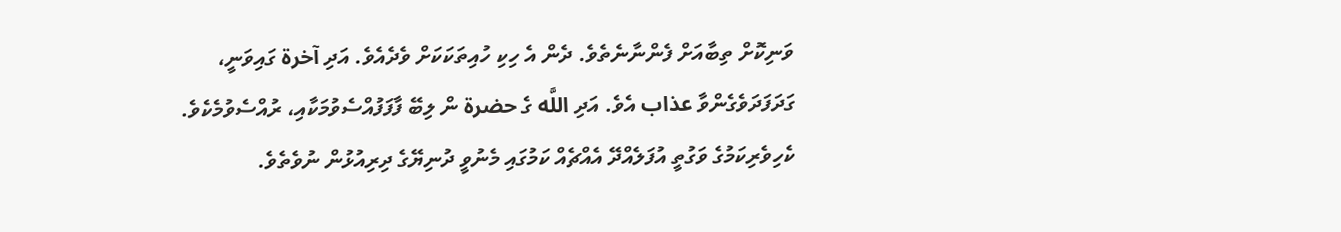ވަނިކޮށް ތިބާއަށް ފެންނާނެތެވެ. ދެން އެ ހިކި ހުއިތަކަކަށް ވެދެއެވެ. އަދި آخرة ގައިވަނީ، ގަދަފަދަވެގެންވާ عذاب އެވެ. އަދި اللَّه ގެ حضرة ން ލިބޭ ފާފަފުއްސެވުމަކާއި، ރުއްސެވުމެކެވެ. ކެހިވެރިކަމުގެ ވަގުތީ އުފަލެއްދޭ އެއްޗެއް ކަމުގައި މެނުވީ ދުނިޔޭގެ ދިރިއުޅުން ނުވެތެވެ.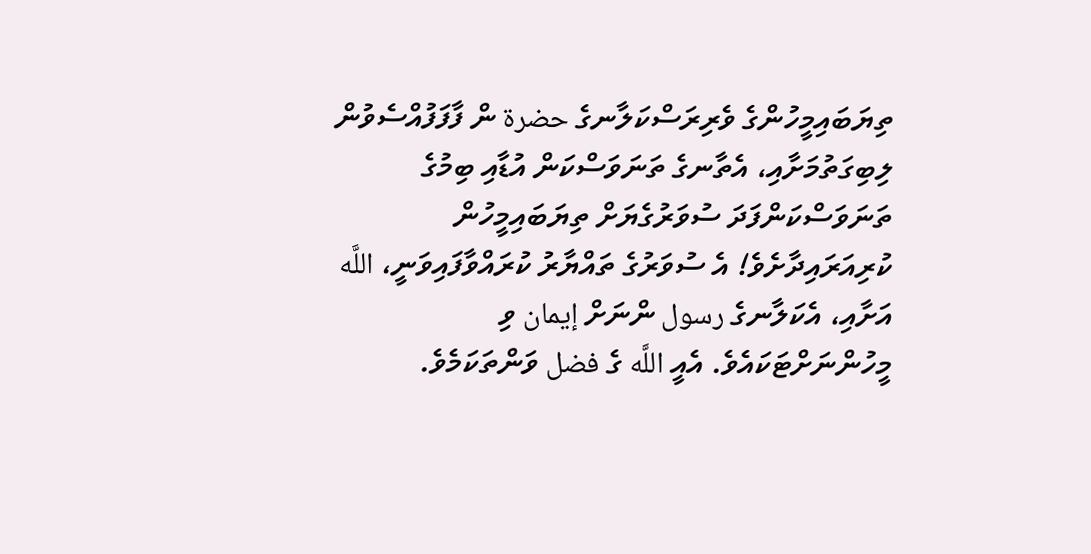ތިޔަބައިމީހުންގެ ވެރިރަސްކަލާނގެ حضرة ން ފާފަފުއްސެވުން ލިބިގަތުމަށާއި، އެތާނގެ ތަނަވަސްކަން އުޑާއި ބިމުގެ ތަނަވަސްކަންފަދަ ސުވަރުގެޔަށް ތިޔަބައިމީހުން ކުރިއަރައިދާށެވެ! އެ ސުވަރުގެ ތައްޔާރު ކުރައްވާފައިވަނީ، اللَّه އަށާއި، އެކަލާނގެ رسول ންނަށް إيمان ވި މީހުންނަށްޓަކައެވެ. އެއީ اللَّه ގެ فضل ވަންތަކަމެވެ.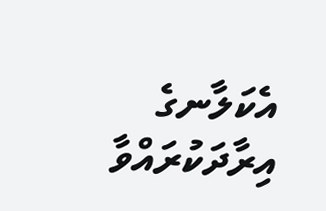އެކަލާނގެ އިރާދަކުރައްވާ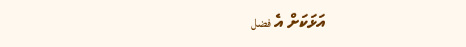އަޅަކަށް އެ فضل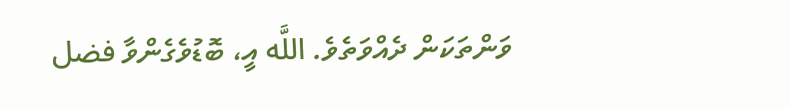ވަންތަކަން ދެއްވަތެވެ. اللَّه އީ، ބޮޑުވެގެންވާ فضل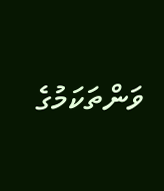ވަންތަކަމުގެ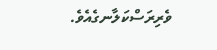ވެރިރަސްކަލާނގެއެވެ.